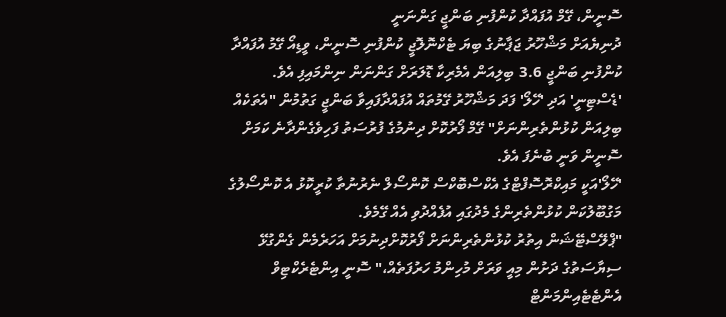ސޮނީން، ގޭމް އުފައްދާ ކުންފުނި ބަންޖީ ގަންނަނީ
ދުނިޔެއަށް މަޝްހޫރު ޖަޕާނުގެ ބިޔަ ޓެކްނޮލޮޖީ ކުންފުނި ސޮނީން، ވީޑިއޯ ގޭމު އުފައްދާ ކުންފުނި ބަންޖީ 3.6 ބިލިއަން އެމެރިކާ ޑޮލަރަށް ގަންނަން ނިންމައިފި އެވެ.
'ޑެސްޓިނީ' އަދި 'ހޭލޯ' ފަދަ މަޝްހޫރު ގޭމުތައް އުފައްދާފައިވާ ބަންޖީ ގަތުމުން "އެތަކެއް ބިލިއަން ކުޅުންތެރިންނަށް" ގޭމް ފޯރުކޮށް ދިނުމުގެ ފުރުސަތު ފަހިވެގެންދާނެ ކަމަށް ސޮނީން ވަނީ ބުނެފަ އެވެ.
'ހޭލޯ'އަކީ މައިކްރޮސޮފްޓްގެ އެކްސްބޮކްސް ކޮންސޯލް ނެރުނުތާ ކުރީކޮޅު އެ ކޮންސޯލުގެ މަގުބޫލުކަން ކުޅުންތެރިންގެ މެދުގައި އުފެއްދުވި އެއް ގޭމެވެ.
"ޕްލޭސްޓޭޝަން އިތުރު ކުޅުންތެރިންނަށް ފޯރުކޮށްދިނުމަށް އަހަރެމެން ގެންގުޅޭ ސިޔާސަތުގެ ދަށުން މިއީ ވަރަށް މުހިންމު ހަރުފަތެއް،" ސޮނީ އިންޓެރެކްޓިވް އެންޓެޓެއިންމަންޓް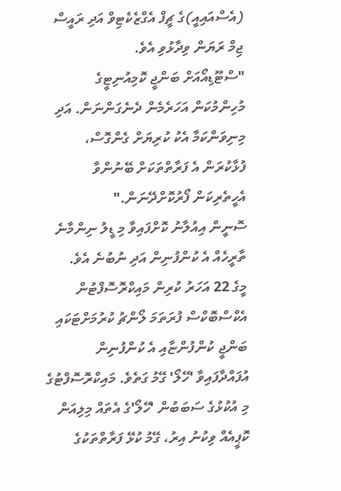(އެސްއައިއީ)ގެ ޗީފް އެގްޒެކެޓިވް އަދި ރައީސް ޖިމް ރަޔަން ވިދާޅުވި އެވެ.
"ސްޓޫޑިއޯއަށް ބަންޖީ ކޮމިއުނިޓީގެ މުހިންމުކަން އަހަރެމެން ދެނެގަންނަން. އަދި މިނިވަންކަމާ އެކު ކުރިޔަށް ގެންގޮސް، ފުޅާކުރަން އެ ފަރާތްތަކަށް ބޭނުންވާ އެހީތެރިކަން ފޯރުކޮށްދޭނަން."
ސޮނީން އިއުލާނު ކޮށްފައިވާ މި ޑީލު ނިންމާނެ ތާރީހެއް އެ ކުންފުނިން އަދި ނުބުނެ އެވެ.
މީގެ 22 އަހަރު ކުރިން މައިކްރޮސޮފްޓުން އެކްސްބޮކްސް ފުރަތަމަ ލޯންޗު ކުރުމަށްޓަކައި ބަންޖީ ކުންފުންޏާއި އެ ކުންފުނިން އުފައްދާފައިވާ 'ހޭލޯ' ގޭމު ގަތެވެ. މައިކްރޮސޮފްޓުގެ މި އުކުޅުގެ ސަބަބުން 'ހޭލޯ'ގެ އެތައް މިލިއަން ކޮޕީއެއް ވިކުނު އިރު، ގޭމު ކުޅޭ ފަރާތްތަކުގެ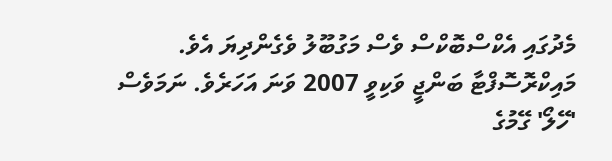މެދުގައި އެކްސްބޮކްސް ވެސް މަގުބޫލު ވެގެންދިޔަ އެވެ.
މައިކްރޮސޮފްޓާ ބަންޖީ ވަކިވީ 2007 ވަނަ އަހަރެވެ. ނަމަވެސް 'ހޭލޯ' ގޭމުގެ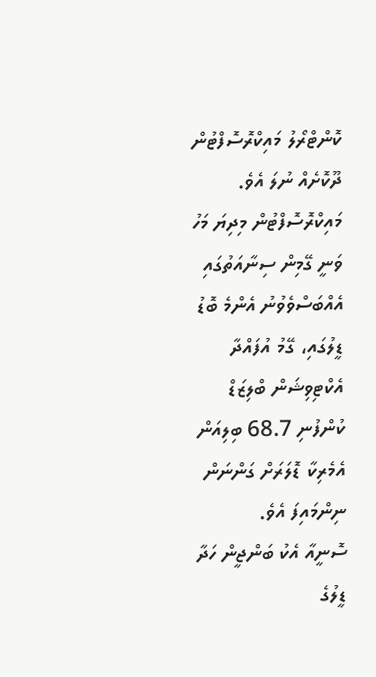ކޮންޓްރޯލު މައިކްރޮސޮފްޓުން ދޫކޮށެއް ނުލަ އެވެ.
މައިކްރޮސޮފްޓުން މިދިޔަ މަހު ވަނީ ގޭމިން ސިނާއަތުގައި އެއްބަސްވެވުނު އެންމެ ބޮޑު ޑީލުގައި، ގޭމު އުފައްދާ އެކްޓިވިޝަން ބްލިޒަޑް ކުންފުނި 68.7 ބިލިއަން އެމެރިކާ ޑޮލަރަށް ގަންނަން ނިންމައިފަ އެވެ.
ސޮނީއާ އެކު ބަންޖީން ހަދާ ޑީލުގެ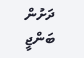ދަށުން ބަންޖީ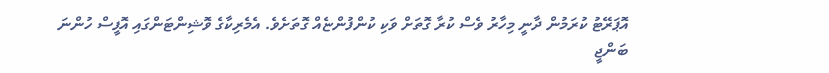އޮޕަރޭޓު ކުރަމުން ދާނީ މިހާރު ވެސް ކުރާ ގޮތަށް ވަކި ކުންފުންޏެއް ގޮތަށެވެ. އެމެރިކާގެ ވޮޝިންޓަންގައި އޮފީސް ހުންނަ ބަންޖީ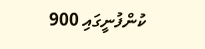ކުންފުނީގައި 900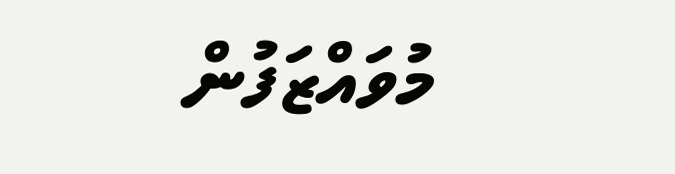މުވައްޒަފުން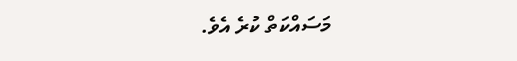މަސައްކަތް ކުރެ އެވެ.